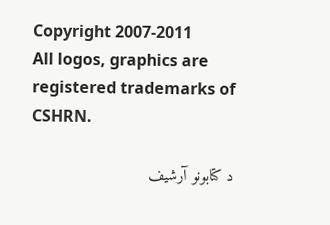Copyright 2007-2011
All logos, graphics are registered trademarks of CSHRN.

د کتابونو آرشیف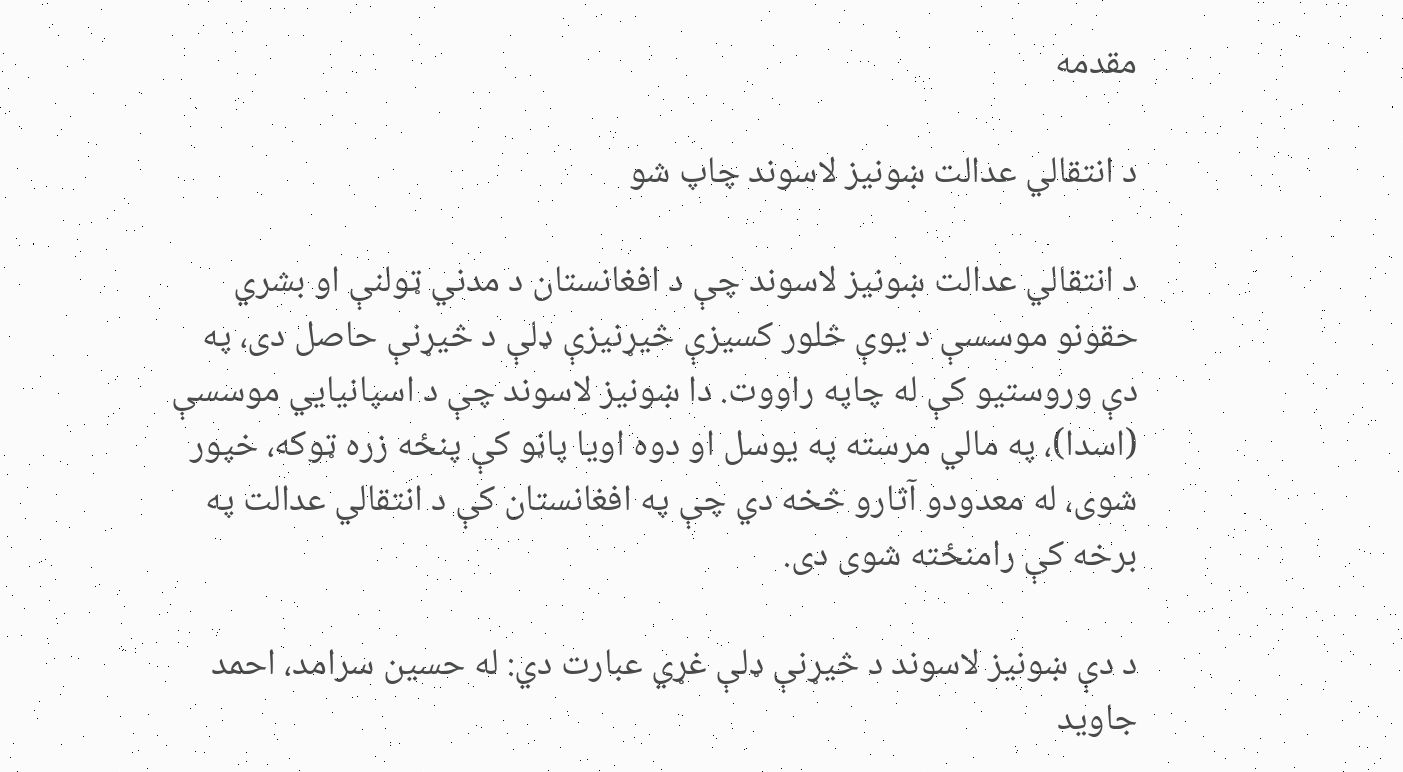مقدمه

د انتقالي عدالت ښونیز لاسوند چاپ شو

د انتقالي عدالت ښونیز لاسوند چې د افغانستان د مدني ټولنې او بشري حقونو موسسې د یوې څلور کسیزې څیړنیزې ډلې د څیړنې حاصل دی، په دې وروستیو کې له چاپه راووت. دا ښونیز لاسوند چې د اسپانیايي موسسې (اسدا)، په مالي مرسته په یوسل او دوه اویا پاڼو کې پنځه زره ټوکه، خپور شوی، له معدودو آثارو څخه دي چې په افغانستان کې د انتقالي عدالت په برخه کې رامنځته شوی دی.

د دې ښونیز لاسوند د څیړنې ډلې غړي عبارت دي: له حسین سرامد، احمد جاوید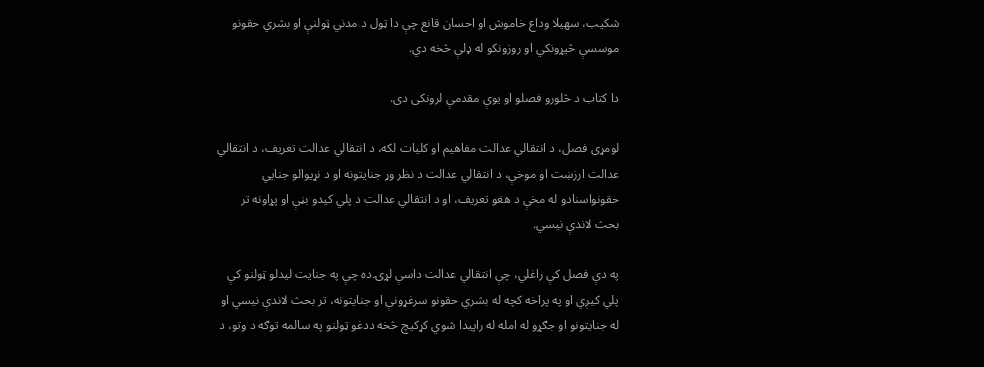شکیب، سهیلا وداع خاموش او احسان قانع چې دا ټول د مدني ټولنې او بشري حقونو موسسې څیړونکي او روزونکو له ډلې څخه دي.

دا کتاب د څلورو فصلو او یوې مقدمې لرونکی دی.

لومړی فصل، د انتقالي عدالت مفاهیم او کلیات لکه، د انتقالي عدالت تعریف، د انتقالي عدالت ارزښت او موخې، د انتقالي عدالت د نظر وړ جنایتونه او د نړیوالو جنايي حقونواسنادو له مخې د هغو تعریف، او د انتقالي عدالت د پلي کیدو بڼې او پړاونه تر بحث لاندې نیسي.

په دې فصل کې راغلي، چې انتقالي عدالت داسې لړۍ ده چې په جنایت لیدلو ټولنو کې پلي کیږي او په پراخه کچه له بشري حقونو سرغړونې او جنایتونه، تر بحث لاندې نیسي او له جنایتونو او جګړو له امله له راپیدا شوي کړکیچ څخه ددغو ټولنو په سالمه توګه د وتو، د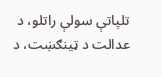تلپاتې سولې راتلو، د عدالت د ټینګښت، د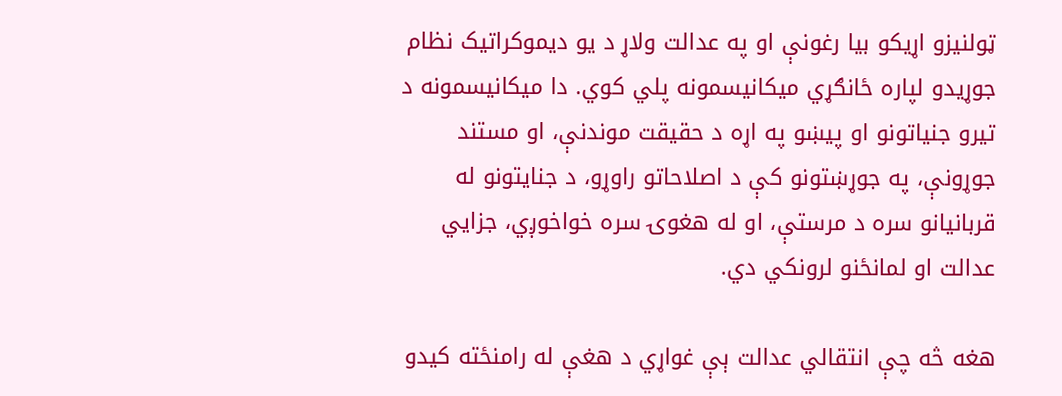ټولنیزو اړیکو بیا رغونې او په عدالت ولاړ د یو دیموکراتیک نظام جوړیدو لپاره ځانګړي میکانیسمونه پلي کوي. دا میکانیسمونه د تیرو جنیاتونو او پیښو په اړه د حقیقت موندنې، او مستند جوړونې، په جوړښتونو کې د اصلاحاتو راوړو، د جنایتونو له قربانیانو سره د مرستې، او له هغوۍ سره خواخوږي، جزايي عدالت او لمانځنو لرونکي دي.

هغه څه چې انتقالي عدالت ېې غواړي د هغې له رامنځته کیدو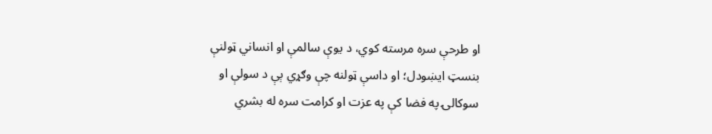او طرحې سره مرسته کوي، د یوې سالمې او انساني ټولنې بنسټ ایښودل؛ او داسې ټولنه چې وګړي ېې د سولې او سوکالۍ په فضا کې په عزت او کرامت سره له بشري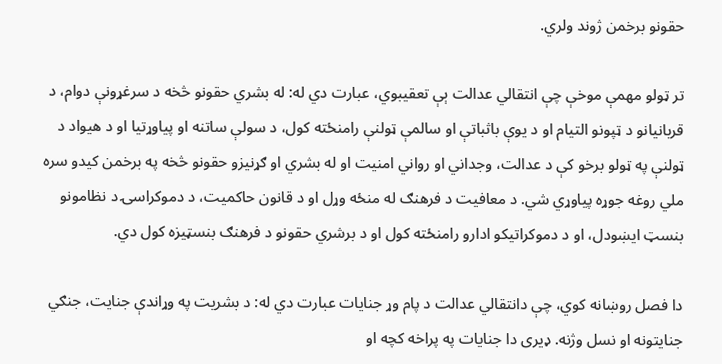حقونو برخمن ژوند ولري.

تر ټولو مهمې موخې چې انتقالي عدالت ېې تعقیبوي، عبارت دي له: له بشري حقونو څخه د سرغړونې دوام، د قربانیانو د ټپونو التیام او د یوې باثباتې او سالمې ټولنې رامنځته کول، د سولې ساتنه او پیاوړتیا او د هیواد د ټولنې په ټولو برخو کې د عدالت، وجداني او رواني امنیت او له بشري او ګړنیزو حقونو څخه په برخمن کیدو سره ملي روغه جوړه پیاوړي شي. د معافیت د فرهنګ له منځه وړل او د قانون حاکمیت، د دموکراسۍ د نظامونو بنسټ ایښودل، او د دموکراتیکو ادارو رامنځته کول او د برشري حقونو د فرهنګ بنسټیزه کول دي.

دا فصل روښانه کوي، چې دانتقالي عدالت د پام وړ جنایات عبارت دي له: د بشریت په وړاندې جنایت، جنګي جنایتونه او نسل وژنه. ډیری دا جنایات په پراخه کچه او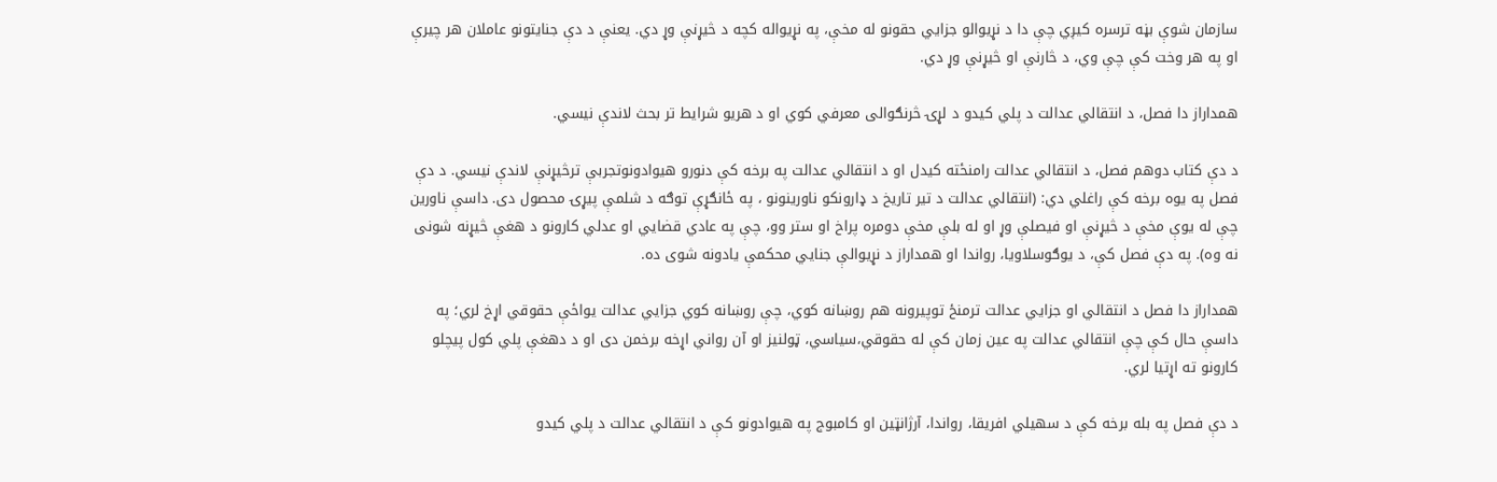سازمان شوې بڼه ترسره کیږي چې دا د نړیوالو جزايي حقونو له مخې، په نړیواله کچه د څیړنې وړ دي. یعنې د دې جنایتونو عاملان هر چیرې او په هر وخت کې چې وي، د څارنې او څیړنې وړ دي.

همداراز دا فصل، د انتقالي عدالت د پلي کیدو د لړۍ څرنګوالی معرفي کوي او د هریو شرایط تر بحث لاندې نیسي.

د دې کتاب دوهم فصل، د انتقالي عدالت رامنځته کیدل او د انتقالي عدالت په برخه کې دنورو هیوادونوتجربې ترڅیړنې لاندې نیسي. د دې فصل په یوه برخه کې راغلي دي: (انتقالي عدالت د تیر تاریخ د ډارونکو ناورینونو ، په ځانګړې توګه د شلمې پیړۍ محصول دی. داسې ناورین چې له یوې مخې د څیړنې او فیصلې وړ او له بلې مخې دومره پراخ او ستر وو، چې په عادي قضايي او عدلي کارونو د هغې څیړنه شونی نه وه). په دې فصل کې، د یوګوسلاویا، رواندا او همداراز د نړیوالې جنايي محکمې یادونه شوی ده.

همداراز دا فصل د انتقالي او جزايي عدالت ترمنځ توپیرونه هم روښانه کوي، چې روښانه کوي جزايي عدالت یواځې حقوقي اړخ لري؛ په داسې حال کې چې انتقالي عدالت په عین زمان کې له حقوقي،سیاسي، ټولنیز او آن رواني اړخه برخمن دی او د دهغې پلي کول پیچلو کارونو ته اړتیا لري.

د دې فصل په بله برخه کې د سهیلي افریقا، رواندا، آرژانټین او کامبوج په هیوادونو کې د انتقالي عدالت د پلي کیدو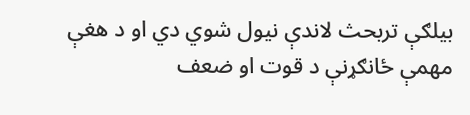بیلګې تربحث لاندې نیول شوي دي او د هغې مهمې ځانګړنې د قوت او ضعف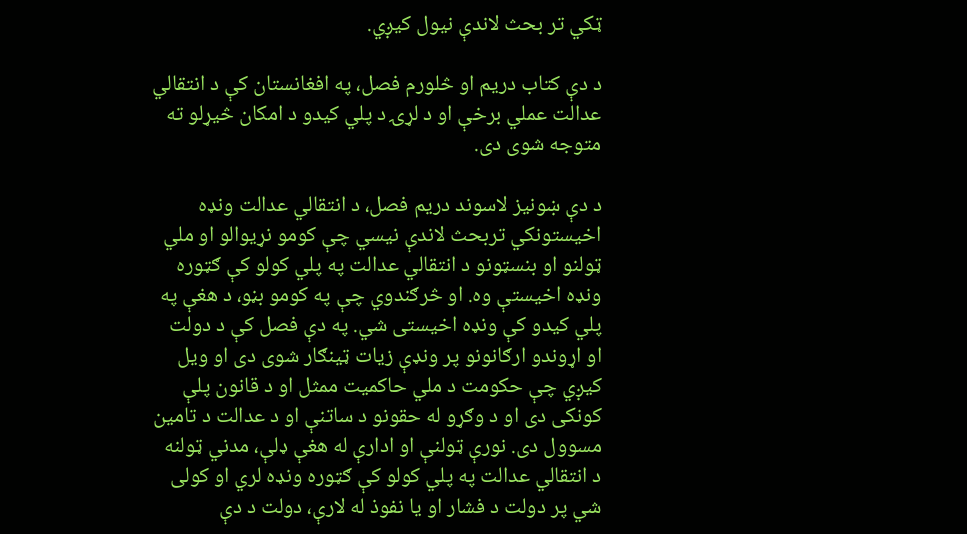ټکي تر بحث لاندې نیول کیږي.

د دې کتاب دریم او څلورم فصل، په افغانستان کې د انتقالي عدالت عملي برخې او د لړۍ د پلي کیدو د امکان څیړلو ته متوجه شوی دی.

د دې ښونیز لاسوند دریم فصل، د انتقالي عدالت ونډه اخیستونکي تربحث لاندې نیسي چې کومو نړیوالو او ملي ټولنو او بنسټونو د انتقالي عدالت په پلي کولو کې ګټوره ونډه اخیستې وه. او څرګندوي چې په کومو بڼو، د هغې په پلي کیدو کې ونډه اخیستی شي. په دې فصل کې د دولت او اړوندو ارګانونو پر ونډې زیات ټینګار شوی دی او ویل کیږي چې حکومت د ملي حاکمیت ممثل او د قانون پلې کونکی دی او د وګړو له حقونو د ساتنې او د عدالت د تامین مسوول دی. نورې ټولنې او ادارې له هغې ډلې، مدني ټولنه د انتقالي عدالت په پلي کولو کې ګټوره ونډه لري او کولی شي پر دولت د فشار او یا نفوذ له لارې، دولت د دې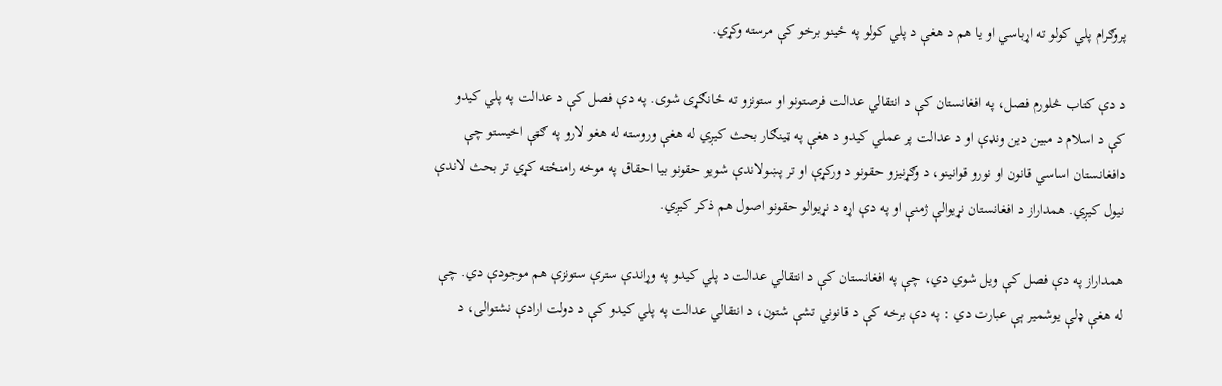پروګرام پلي کولو ته اړباسي او یا هم د هغې د پلي کولو په ځینو برخو کې مرسته وکړي.

د دې کتاب څلورم فصل، په افغانستان کې د انتقالي عدالت فرصتونو او ستونزو ته ځانګړی شوی. په دې فصل کې د عدالت په پلي کیدو کې د اسلام د مبین دین ونډې او د عدالت پر عملي کیدو د هغې په ټینګار بحث کیږي له هغې وروسته له هغو لارو په ګټې اخیستو چې دافغانستان اساسي قانون او نورو قوانینو، د وګړنیزو حقونو د ورکړې او تر پښولاندې شویو حقونو بیا احقاق په موخه رامنځته کړي تر بحث لاندې نیول کیږي. همداراز د افغانستان نړیوالې ژمنې او په دې اړه د نړیوالو حقونو اصول هم ذکر کیږي.

همداراز په دې فصل کې ویل شوي دي، چې په افغانستان کې د انتقالي عدالت د پلي کیدو په وړاندې سترې ستونزې هم موجودې دي. چې له هغې ډلې یوشمیر ېې عبارت دي : په دې برخه کې د قانوني تشې شتون، د انتقالي عدالت په پلي کیدو کې د دولت ارادې نشتوالی، د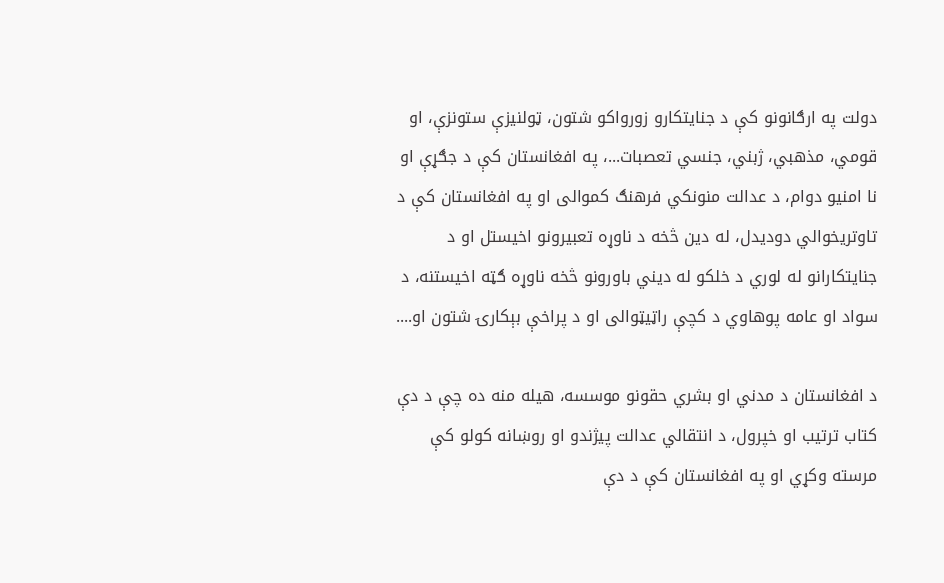دولت په ارګانونو کې د جنایتکارو زورواکو شتون، ټولنیزې ستونزې، او قومي، مذهبي، ژبني، جنسي تعصبات...، په افغانستان کې د جګړې او نا امنیو دوام، د عدالت منونکي فرهنګ کموالی او په افغانستان کې د تاوتریخوالي دودیدل، له دین څخه د ناوړه تعبیرونو اخیستل او د جنایتکارانو له لوري د خلکو له دیني باورونو څخه ناوړه ګټه اخیستنه، د سواد او عامه پوهاوي د کچې راټیټوالی او د پراخې بېکارۍ شتون او....

د افغانستان د مدني او بشري حقونو موسسه، هیله منه ده چې د دې کتاب ترتیب او خپرول، د انتقالي عدالت پیژندو او روښانه کولو کې مرسته وکړي او په افغانستان کې د دې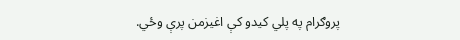پروګرام په پلي کیدو کې اغیزمن پرې وځي.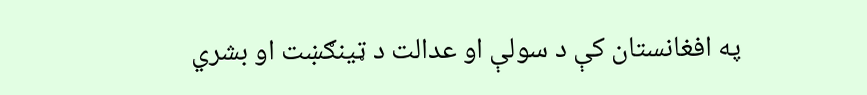په افغانستان کې د سولې او عدالت د ټینګښت او بشري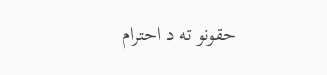حقونو ته د احترام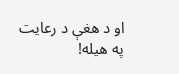او د هغې د رعایت په هیله!